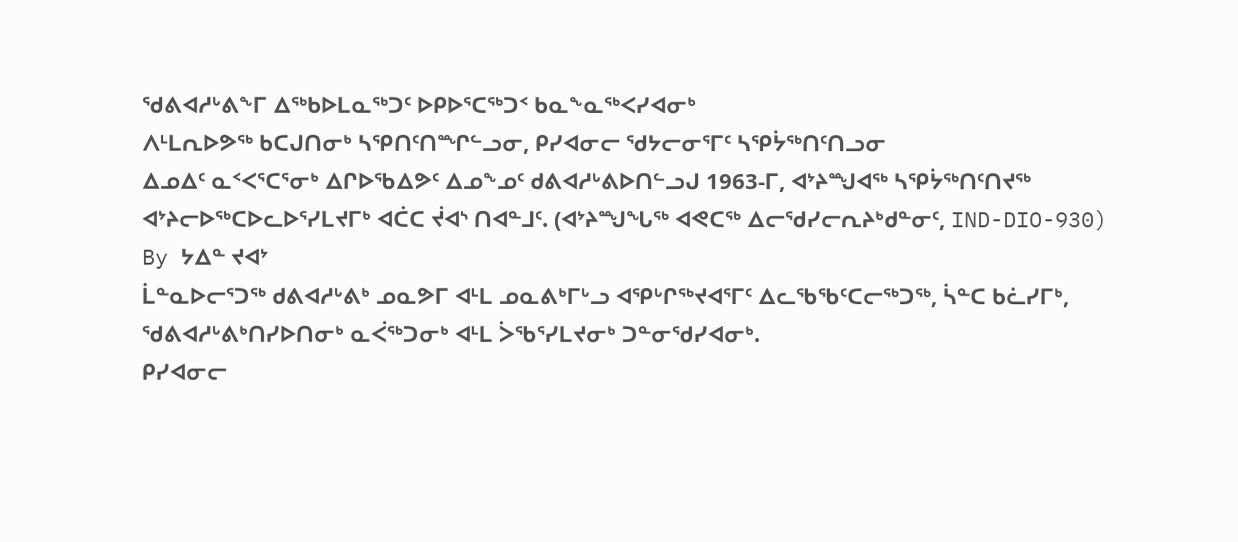ᖁᕕᐊᓱᒡᕕᖕᒥ ᐃᖅᑲᐅᒪᓇᖅᑐᑦ ᐅᑭᐅᕐᑕᖅᑐᑉ ᑲᓇᖕᓇᖅᐸᓯᐊᓂᒃ
ᐱᒻᒪᕆᐅᕗᖅ ᑲᑕᒍᑎᓂᒃ ᓴᕿᑎᑦᑎᙱᓪᓗᓂ, ᑭᓯᐊᓂᓕ ᖁᔭᓕᓂᕐᒥᑦ ᓴᕿᔮᖅᑎᑦᑎᓗᓂ
ᐃᓄᐃᑦ ᓇᑉᐸᕐᑕᕐᓂᒃ ᐃᒋᐅᖃᐃᕗᑦ ᐃᓄᖕᓄᑦ ᑯᕕᐊᓱᒡᕕᐅᑎᓪᓗᒍ 1963-ᒥ, ᐊᔾᔨᙳᐊᖅ ᓴᕿᔮᖅᑎᑦᑎᔪᖅ ᐊᔾᔨᓕᐅᖅᑕᐅᓚᐅᕐᓯᒪᔪᒥᒃ ᐊᑖᑕ ᔫᐊᔅ ᑎᐊᓐᒧᑦ. (ᐊᔾᔨᙳᖓᖅ ᐊᕙᑕᖅ ᐃᓕᖁᓯᓕᕆᔨᒃᑯᓐᓂᑦ, IND-DIO-930)
By ᔭᐃᓐ ᔪᐊᔾ
ᒫᓐᓇᐅᓕᕐᑐᖅ ᑯᕕᐊᓱᒡᕕᒃ ᓄᓇᕗᒥ ᐊᒻᒪ ᓄᓇᕕᒃᒥᒡᓗ ᐊᕿᒡᒋᖅᔪᐊᕐᒥᑦ ᐃᓚᖃᖃᑦᑕᓕᖅᑐᖅ, ᓵᓐᑕ ᑲᓛᓯᒥᒃ, ᖁᕕᐊᓱᒡᕕᒃᑎᓯᐅᑎᓂᒃ ᓇᐹᖅᑐᓂᒃ ᐊᒻᒪ ᐴᖃᕐᓯᒪᔪᓂᒃ ᑐᓐᓂᖁᓯᐊᓂᒃ.
ᑭᓯᐊᓂᓕ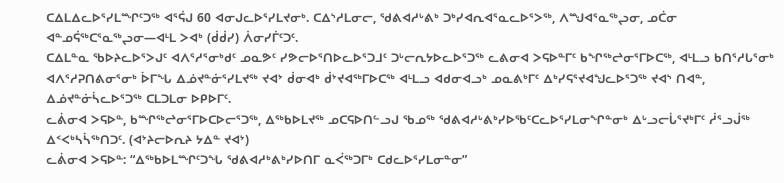ᑕᐃᒪᐃᓚᐅᕐᓯᒪᙱᑦᑐᖅ ᐊᕐᕌᒍ 60 ᐊᓂᒍᓚᐅᕐᓯᒪᔪᓂᒃ. ᑕᐃᔅᓱᒪᓂᓕ, ᖁᕕᐊᓱᒡᕕᒃ ᑐᒃᓯᐊᕆᐊᕐᓇᓚᐅᕐᐳᖅ, ᐱᙳᐊᕐᓇᖅᖢᓂ, ᓄᑖᓂ ᐊᓐᓄᕌᖅᑕᕐᓇᖅᖢᓂ—ᐊᒻᒪ ᐳᐊᒃ (ᑰᑰᓯ) ᐲᓂᓯᒦᑦᑐᑦ.
ᑕᐃᒪᓐᓇ ᖃᐅᔨᓚᐅᕐᐳᒍᑦ ᐊᐱᕐᓱᕐᓂᒃᑯᑦ ᓄᓇᕗᑦ ᓯᕗᓕᐅᕐᑎᐅᓚᐅᕐᑐᒧᑦ ᑐᒡᓕᕆᔭᐅᓚᐅᕐᑐᖅ ᓚᕕᓂᐊ ᐳᕋᐅᓐᒥᑦ ᑲᖏᖅᖠᓂᕐᒥᐅᑕᖅ, ᐊᒻᒪᓗ ᑲᑎᕐᓱᒐᕐᓂᒃ ᐊᐱᕐᓱᕈᑎᕕᓂᕐᓂᒃ ᐆᒥᖓ ᐃᓅᔪᓐᓃᕐᓯᒪᔪᖅ ᔪᐊᔾ ᑰᓂᐊᒃ ᑰᔾᔪᐊᖅᒥᐅᑕᖅ ᐊᒻᒪᓗ ᐊᑯᓂᐊᓗᒃ ᓄᓇᕕᒃᒥᑦ ᐃᒃᓯᕋᕐᔪᐊᖑᓚᐅᕐᑐᖅ ᔪᐊᔅ ᑎᐊᓐ, ᐃᓅᔪᓐᓃᓵᓚᐅᕐᑐᖅ ᑕᒪᑐᒪᓂ ᐅᑭᐅᒥᑦ.
ᓚᕖᓂᐊ ᐳᕋᐅᓐ, ᑲᙱᖅᖠᓂᕐᒥᐅᑕᐅᓕᕐᑐᖅ, ᐃᖅᑲᐅᒪᔪᖅ ᓄᑕᕋᐅᑎᓪᓗᒍ ᖃᓄᖅ ᖁᕕᐊᓱᒡᕕᒃᓯᐅᖃᑦᑕᓚᐅᕐᓯᒪᓂᖏᓐᓂᒃ ᐃᒡᓗᓕᒑᕐᔪᒃᒥᑦ ᓲᕐᓗᒎᖅ ᐃᑉᐸᒃᓴᓵᖅᑎᑐᑦ. (ᐊᔾᔨᓕᐅᕆᔨ ᔭᐃᓐ ᔪᐊᔾ)
ᓚᕖᓂᐊ ᐳᕋᐅᓐ: “ᐃᖅᑲᐅᒪᙱᑦᑐᖓ ᖁᕕᐊᓱᒃᕕᒃᓯᐅᑎᒥ ᓇᐹᖅᑐᒥᒃ ᑕᑯᓚᐅᕐᓯᒪᓂᓐᓂ”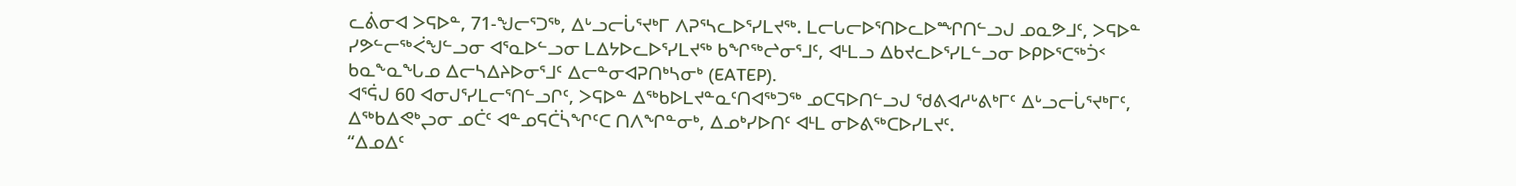ᓚᕖᓂᐊ ᐳᕋᐅᓐ, 71-ᖑᓕᕐᑐᖅ, ᐃᒡᓗᓕᒑᕐᔪᒃᒥ ᐱᕈᕐᓴᓚᐅᕐᓯᒪᔪᖅ. ᒪᓕᒐᓕᐅᕐᑎᐅᓚᐅᙱᑎᓪᓗᒍ ᓄᓇᕗᒧᑦ, ᐳᕋᐅᓐ ᓯᕗᓪᓕᖅᐹᖑᓪᓗᓂ ᐊᕐᓇᐅᓪᓗᓂ ᒪᐃᔭᐅᓚᐅᕐᓯᒪᔪᖅ ᑲᖏᖅᖠᓂᕐᒧᑦ, ᐊᒻᒪᓗ ᐃᑲᔪᓚᐅᕐᓯᒪᓪᓗᓂ ᐅᑭᐅᕐᑕᖅᑑᑉ ᑲᓇᖕᓇᖓᓄ ᐃᓕᓴᐃᔨᐅᓂᕐᒧᑦ ᐃᓕᓐᓂᐊᕈᑎᒃᓴᓂᒃ (EATEP).
ᐊᕐᕌᒍ 60 ᐊᓂᒍᕐᓯᒪᓕᕐᑎᓪᓗᒋᑦ, ᐳᕋᐅᓐ ᐃᖅᑲᐅᒪᔪᓐᓇᑦᑎᐊᖅᑐᖅ ᓄᑕᕋᐅᑎᓪᓗᒍ ᖁᕕᐊᓱᒡᕕᒃᒥᑦ ᐃᒡᓗᓕᒑᕐᔪᒃᒥᑦ, ᐃᖅᑲᐃᕙᒃᖢᓂ ᓄᑖᑦ ᐊᓐᓄᕋᑖᓵᖏᑦᑕ ᑎᐱᖏᓐᓂᒃ, ᐃᓄᒃᓯᐅᑎᑦ ᐊᒻᒪ ᓂᐅᕕᖅᑕᐅᓯᒪᔪᑦ.
“ᐃᓄᐃᑦ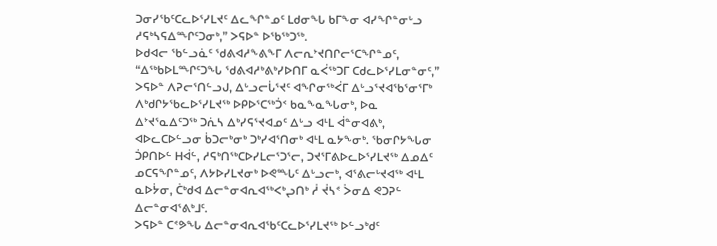ᑐᓂᓯᖃᑦᑕᓚᐅᕐᓯᒪᔪᑦ ᐃᓚᖏᓐᓄᑦ ᒪᑯᓂᖓ ᑲᒥᖕᓂ ᐊᓯᖏᓐᓂᒡᓗ ᓱᕋᒃᓴᕋᐃᙱᑦᑐᓂᒃ,” ᐳᕋᐅᓐ ᐅᖃᖅᑐᖅ.
ᐅᑯᐊᓕ ᖃᓪᓗᓈᑦ ᖁᕕᐊᓱᖕᕕᖕᒥ ᐱᓕᕆᔾᔪᑎᒋᓕᕐᑕᖏᓐᓄᑦ, “ᐃᖅᑲᐅᒪᙱᑦᑐᖓ ᖁᕕᐊᓱᒃᕕᒃᓯᐅᑎᒥ ᓇᐹᖅᑐᒥ ᑕᑯᓚᐅᕐᓯᒪᓂᓐᓂᑦ,”
ᐳᕋᐅᓐ ᐱᕈᓕᕐᑎᓪᓗᒍ, ᐃᒡᓗᓕᒑᕐᔪᑦ ᐊᖏᓂᖅᐹᒥ ᐃᒡᓗᕐᔪᐊᖃᕐᓂᕐᒥᒃ ᐱᒃᑯᒋᔭᖃᓚᐅᕐᓯᒪᔪᖅ ᐅᑭᐅᕐᑕᖅᑑᑉ ᑲᓇᖕᓇᖓᓂᒃ, ᐅᓇ ᐃᔾᔪᕐᓇᐃᑦᑐᖅ ᑐᕇᓴ ᐃᒃᓯᕋᕐᔪᐊᓄᑦ ᐃᒡᓗ ᐊᒻᒪ ᐋᓐᓂᐊᕕᒃ, ᐊᐅᓚᑕᐅᓪᓗᓂ ᑳᑐᓕᒃᓂᒃ ᑐᒃᓯᐊᕐᑎᓂᒃ ᐊᒻᒪ ᓇᔭᖕᓂᒃ. ᖃᓂᒋᔭᖓᓂ ᑑᑭᑎᐅᓪ ᕼᐋᓪ, ᓱᕋᒃᑎᖅᑕᐅᓯᒪᓕᕐᑐᕐᓕ, ᑐᔪᕐᒥᕕᐅᓚᐅᕐᓯᒪᔪᖅ ᐃᓄᐃᑦ ᓄᑕᕋᖏᓐᓄᑦ, ᐱᔭᐅᓯᒪᔪᓂᒃ ᐅᕙᙵᑦ ᐃᒡᓗᓕᒃ, ᐊᕐᕕᓕᒡᔪᐊᖅ ᐊᒻᒪ ᓇᐅᔮᓂ, ᑖᒃᑯᐊ ᐃᓕᓐᓂᐊᕆᐊᖅᐸᒃᖢᑎᒃ ᓲ ᔫᓴᕝ ᐴᓂᐃ ᕙᑐᕈᓪ ᐃᓕᓐᓂᐊᕐᕕᒃᒧᑦ.
ᐳᕋᐅᓐ ᑕᕝᕗᖓ ᐃᓕᓐᓂᐊᕆᐊᖃᑦᑕᓚᐅᕐᓯᒪᔪᖅ ᐅᓪᓗᒃᑯᑦ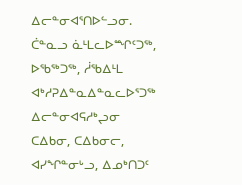ᐃᓕᓐᓂᐊᕐᑎᐅᓪᓗᓂ. ᑖᓐᓇᓗ ᓈᒻᒪᓚᐅᙱᑦᑐᖅ, ᐅᖃᖅᑐᖅ, ᓲᖃᐃᒻᒪ ᐊᒃᓱᕈᐃᓐᓇᐃᓐᓇᓚᐅᕐᑐᖅ ᐃᓕᓐᓂᐊᕋᓱᒃᖢᓂ ᑕᐃᑲᓂ, ᑕᐃᑲᓂᓕ, ᐊᓯᖏᓐᓂᒡᓗ, ᐃᓄᒃᑎᑐᑦ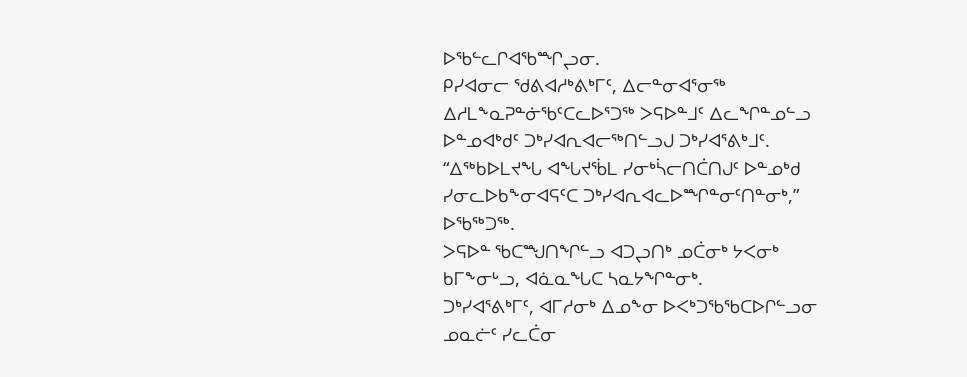ᐅᖃᓪᓚᒋᐊᖃᙱᖢᓂ.
ᑭᓯᐊᓂᓕ ᖁᕕᐊᓱᒃᕕᒃᒥᑦ, ᐃᓕᓐᓂᐊᕐᓂᖅ ᐃᓱᒪᖕᓇᕈᓐᓃᖃᑦᑕᓚᐅᕐᑐᖅ ᐳᕋᐅᓐᒧᑦ ᐃᓚᖏᓐᓄᓪᓗ ᐅᓐᓄᐊᒃᑯᑦ ᑐᒃᓯᐊᕆᐊᓕᖅᑎᓪᓗᒍ ᑐᒃᓯᐊᕐᕕᒃᒧᑦ.
“ᐃᖅᑲᐅᒪᔪᖓ ᐊᖓᔪᖄᒪ ᓯᓂᒃᓵᓕᑎᑖᑎᒍᑦ ᐅᓐᓄᒃᑯ ᓯᓂᓚᐅᑲᖕᓂᐊᕋᑦᑕ ᑐᒃᓯᐊᕆᐊᓚᐅᙱᓐᓂᑦᑎᓐᓂᒃ,” ᐅᖃᖅᑐᖅ.
ᐳᕋᐅᓐ ᖃᑕᙳᑎᖏᓪᓗ ᐊᑐᖢᑎᒃ ᓄᑖᓂᒃ ᔭᐸᓂᒃ ᑲᒥᖕᓂᒡᓗ, ᐊᓈᓇᖓᑕ ᓴᓇᔭᖏᓐᓂᒃ.
ᑐᒃᓯᐊᕐᕕᒃᒥᑦ, ᐊᒥᓱᓂᒃ ᐃᓄᖕᓂ ᐅᐸᒃᑐᖃᖃᑕᐅᒋᓪᓗᓂ ᓄᓇᓖᑦ ᓯᓚᑖᓂ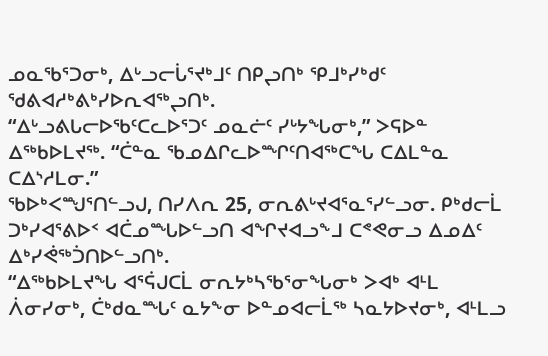ᓄᓇᖃᕐᑐᓂᒃ, ᐃᒡᓗᓕᒑᕐᔪᒃᒧᑦ ᑎᑭᖢᑎᒃ ᕿᒧᒃᓯᒃᑯᑦ ᖁᕕᐊᓱᒃᕕᒃᓯᐅᕆᐊᖅᖢᑎᒃ.
“ᐃᒡᓗᕕᒐᓕᐅᖃᑦᑕᓚᐅᕐᑐᑦ ᓄᓇᓖᑦ ᓯᒡᔭᖓᓂᒃ,” ᐳᕋᐅᓐ ᐃᖅᑲᐅᒪᔪᖅ. “ᑖᓐᓇ ᖃᓄᐃᒋᓚᐅᙱᑦᑎᐊᖅᑕᖓ ᑕᐃᒪᓐᓇ ᑕᐃᔅᓱᒪᓂ.”
ᖃᐅᒃᐸᙳᕐᑎᓪᓗᒍ, ᑎᓯᐱᕆ 25, ᓂᕆᕕᒡᔪᐊᕐᓇᕐᓯᓪᓗᓂ. ᑭᒃᑯᓕᒫ ᑐᒃᓯᐊᕐᕕᐅᑉ ᐊᑖᓄᙵᐅᓪᓗᑎ ᐊᖏᔪᐊᓗᖕᒧ ᑕᕝᕙᓂᓗ ᐃᓄᐃᑦ ᐃᒃᓯᕚᖅᑑᑎᐅᓪᓗᑎᒃ.
“ᐃᖅᑲᐅᒪᔪᖓ ᐊᕐᕌᒍᑕᒫ ᓂᕆᔭᒃᓴᖃᕐᓂᖓᓂᒃ ᐳᐊᒃ ᐊᒻᒪ ᐲᓂᓯᓂᒃ, ᑖᒃᑯᓇᙵᑦ ᓇᔭᖕᓂ ᐅᓐᓄᐊᓕᒫᖅ ᓴᓇᔭᐅᔪᓂᒃ, ᐊᒻᒪᓗ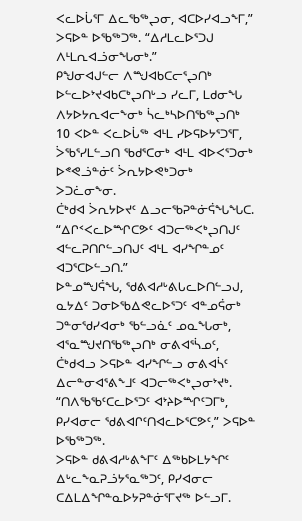ᐸᓚᐅᒑᕐᒥ ᐃᓚᖃᖅᖢᓂ, ᐊᑕᐅᓯᐊᓗᖕᒥ,” ᐳᕋᐅᓐ ᐅᖃᖅᑐᖅ. “ᐃᓱᒪᓚᐅᕐᑐᒍ ᐱᒻᒪᕆᐊᓘᓂᖓᓂᒃ.”
ᑭᖑᓂᐊᒍᓪᓕ ᐱᙳᐊᑲᑕᓕᕐᖢᑎᒃ ᐅᓪᓚᐅᔾᔪᐊᑲᑕᒃᖢᑎᒡᓗ ᓯᓚᒥ, ᒪᑯᓂᖓ ᐱᔭᐅᔭᕆᐊᓕᖕᓂᒃ ᓵᓚᒃᓴᐅᑎᖃᖅᖢᑎᒃ 10 ᐸᐅᓐ ᐸᓚᐅᒑᖅ ᐊᒻᒪ ᓯᐅᕋᐅᔭᕐᑐᕐᒥ, ᐴᖃᕐᓯᒪᓪᓗᑎ ᖃᑯᕐᑕᓂᒃ ᐊᒻᒪ ᐊᐅᐸᕐᑐᓂᒃ ᐅᕝᕙᓘᓐᓃᑦ ᐴᕆᔭᐅᕙᒃᑐᓂᒃ ᐳᑐᓛᓂᖕᓂ.
ᑖᒃᑯᐊ ᐴᕆᔭᐅᔪᑦ ᐃᓗᓕᖃᕈᓐᓃᕌᖓᖓᑕ. “ᐃᒋᑉᐸᓚᐅᙱᑕᕗᑦ ᐊᑐᓕᖅᐸᒃᖢᑎᒍᑦ ᐊᓪᓚᕈᑎᒋᓪᓗᑎᒍᑦ ᐊᒻᒪ ᐊᓯᖏᓐᓄᑦ ᐊᑐᕐᑕᐅᓪᓗᑎ.”
ᐅᓐᓄᙳᕌᖓ, ᖁᕕᐊᓱᒡᕕᒐᓚᐅᑎᓪᓗᒍ, ᓇᔭᐃᑦ ᑐᓂᐅᖃᐃᕙᓚᐅᕐᑐᑦ ᐊᓐᓄᕌᓂᒃ ᑐᓐᓂᖁᓯᐊᓂᒃ ᖃᓪᓗᓈᑦ ᓄᓇᖓᓂᒃ, ᐊᕐᓇᙳᔪᑎᖃᖅᖢᑎᒃ ᓂᕕᐊᕐᓵᓄᑦ, ᑖᒃᑯᐊᓗ ᐳᕋᐅᓐ ᐊᓯᖏᓪᓗ ᓂᕕᐊᓵᑦ ᐃᓕᓐᓂᐊᕐᕕᖕᒧᑦ ᐊᑐᓕᖅᐸᒃᖢᓂᔾᔪᒃ.
“ᑎᐱᖃᖃᑦᑕᓚᐅᕐᑐᑦ ᐊᔾᔨᐅᙱᑦᑐᒥᒃ, ᑭᓯᐊᓂᓕ ᖁᕕᐊᒋᑦᑎᐊᓚᐅᕐᑕᕗᑦ,” ᐳᕋᐅᓐ ᐅᖃᖅᑐᖅ.
ᐳᕋᐅᓐ ᑯᕕᐊᓱᒡᕕᖕᒥᑦ ᐃᖅᑲᐅᒪᔭᖏᑦ ᐃᒡᓚᖕᓇᕈᓘᔭᕐᓇᖅᑐᑦ, ᑭᓯᐊᓂᓕ ᑕᐃᒪᐃᖏᓐᓇᐅᔭᕈᓐᓃᕐᒥᔪᖅ ᐅᓪᓗᒥ.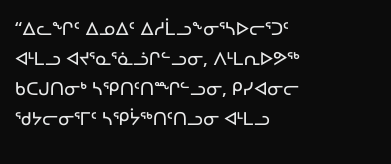“ᐃᓚᖏᑦ ᐃᓄᐃᑦ ᐃᓱᒫᓗᖕᓂᕐᓴᐅᓕᕐᑐᑦ ᐊᒻᒪᓗ ᐊᔪᕐᓇᕐᓈᓘᒋᓪᓗᓂ, ᐱᒻᒪᕆᐅᕗᖅ ᑲᑕᒍᑎᓂᒃ ᓴᕿᑎᑦᑎᙱᓪᓗᓂ, ᑭᓯᐊᓂᓕ ᖁᔭᓕᓂᕐᒥᑦ ᓴᕿᔮᖅᑎᑦᑎᓗᓂ ᐊᒻᒪᓗ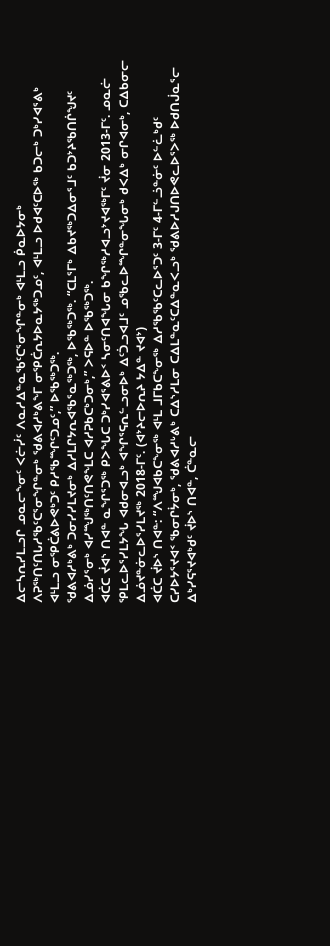ᐃᓕᓴᕆᓯᒪᓗᒋ ᓄᓇᓕᖕᓂᑦ ᐸᓖᓰᑦ ᐱᓇᓱᐃᓐᓇᖃᑦᑕᕐᓂᖏᓐᓂᒃ ᐊᒻᒪᓗ ᑮᓇᐅᔭᓂᒃ ᐱᕈᖅᑎᑦᑎᒐᓱᖃᑦᑕᕐᓂᖏᓐᓂᒃ ᖁᕕᐊᓱᒃᕕᖕᒥ ᓂᕿᑖᕆᔭᐅᓇᔭᖅᑐᓄᑦ, ᐊᒻᒪᓗ ᐅᑯᐊᑦᑕᐅᖅ ᑲᑐᓕᒃ ᑐᒃᓯᐊᕐᕕᒃ ᐊᒻᒪᓗ ᓂᕿᑖᕕᐅᕙᒃᑐᑦ ᑭᓱᖃᙱᑦᑐᓄᑦ,” ᐅᖃᖅᑐᖅ.
ᖁᕕᐊᓱᒃᕕᒃ ᑐᓂᓯᓯᒪᔪᓂᒃ ᐃᓱᒪᒋᔭᕆᐊᖃᕐᓇᖅᑐᖅ, ᐅᖃᖅᑐᖅ. “ᑕᒪᕐᒥᒃ ᐃᑲᔪᖅᑐᐃᓂᕐᒧᑦ ᑲᑐᔾᔨᖃᑎᒌᖑᔪᑦ ᐃᓅᓯᕐᓂᒃ ᐊᓯᙳᖅᑎᑦᑎᕙᖕᒪᑕ ᐊᓱᕈᑲᑕᒃᑐᓂᒃ,” ᐳᕋᐅᓐ ᐅᖃᖅᑐᖅ.
ᐊᑖᑕ ᔫᐊᔅ ᑎᐊᓐ ᓇᖏᕐᑐᖅ ᑭᐳᖓᑕ ᑐᒃᓯᐊᕐᕕᐅᑉ ᓴᓂᑦᑎᐊᖓᓂ ᑲᖏᖅᓱᐊᓗᔾᔪᐊᖅᒥᑦ ᔫᓂ 2013-ᒥᑦ. ᓄᓇᓖ ᕿᒪᓚᐅᕐᓯᒪᔭᖓ ᐊᑯᓂᐊᓗᒃ ᐊᖏᕐᕋᕆᓪᓗᓂᐅᒃ ᐃᑦᑑᓗᐊᒧᑦ ᓄᖃᓚᐅᙱᓐᓂᖓᓂᒃ ᑯᐸᐃᒃ ᓂᒋᐊᓂᒃ, ᑕᐃᑲᓂᓕ ᐃᓅᔪᓐᓃᓚᐅᕐᓯᒪᔪᖅ 2018-ᒥᑦ. (ᐊᔾᔨᓕᐅᕆᔨ ᔭᐃᓐ ᔪᐊᔾ)
ᐊᑖᑕ ᔫᐅᔅ ᑎᐊᓐ: “ᐱᙳᐊᑲᑕᖕᓂᖅ ᐊᒻᒪ ᒧᒥᑲᑕᖕᓂᖅ ᐃᓱᖃᖃᑦᑕᓚᐅᕐᑐᑦ 3-ᒥᑦ 4-ᒥᓪᓘᓐᓃᑦ ᐅᓪᓛᒃᑯᑦ
ᑕᓯᐅᔭᕐᔪᐊᑉ ᖃᓂᒋᔮᓂᒃ, ᖁᕕᐊᓱᒡᕕᒃ ᑕᐃᔅᓱᒪᓂ ᑕᐃᒪᓐᓇᑦᑕᐃᓐᓇᐸᓗᒃ ᖁᕕᐅᓱᒍᑎᐅᕙᓚᐅᕐᐳᖅ ᐅᑯᑎᒎᓇᕐᓕ ᐃᒃᓯᕋᕐᔪᐊᒃᑯᑦ ᔫᐅᔅ ᑎᐊᓐ, ᑖᓐᓇᓕ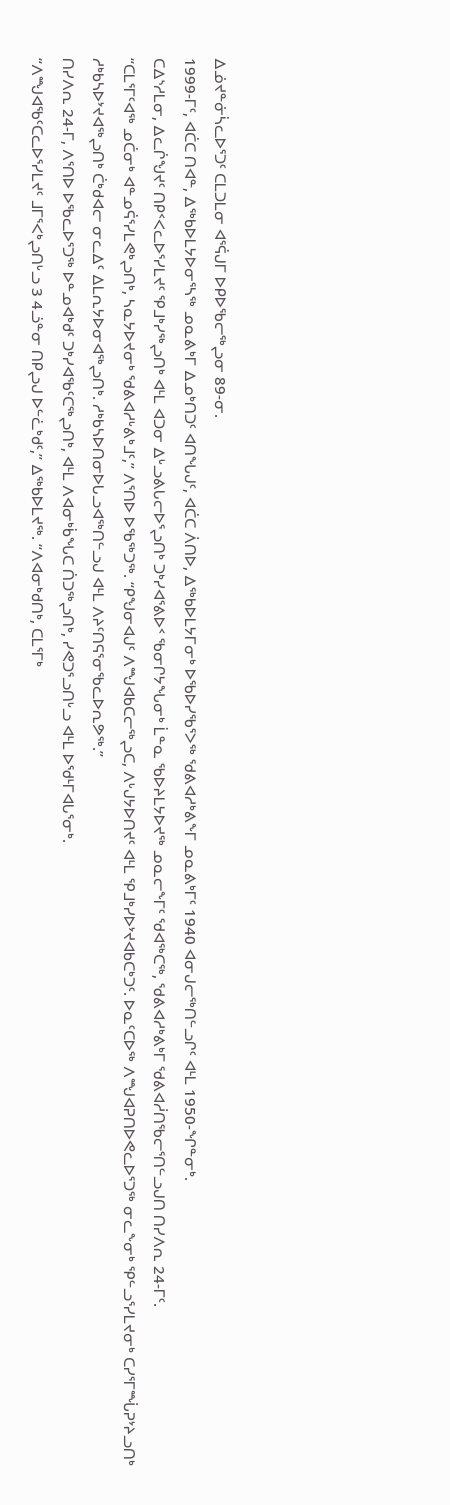ᐃᓅᔪᓐᓃᓵᓚᐅᕐᑐᑦ ᑕᒪᑐᒪᓂ ᐊᕐᕌᒍᒥ ᐅᑭᐅᖃᓕᖅᖢᓂ 89-ᓂ.
1999-ᒥᑦ, ᐊᑖᑕ ᑎᐊᓐ, ᐃᖅᑲᐅᒪᔭᐅᓂᕐᓴᖅ ᓄᓇᕕᒃᒥ ᐃᓄᒃᑎᑐᑦ ᐊᑎᖓᒍᑦ, ᐊᑖᑕ ᐲᑎᐅ, ᐃᖅᑲᐅᒪᔭᒥᓂᒃ ᐅᖃᐅᓯᖃᕐᐳᖅ ᖁᕕᐊᓱᒃᕕᖕᒥ ᓄᓇᕕᒃᒥᑦ 1940 ᐊᓂᒍᓕᖅᑎᓪᓗᒋᑦ ᐊᒻᒪ 1950-ᖏᓐᓂᒃ.
ᑕᐃᔅᓱᒪᓂ, ᐃᓚᒌᖑᔪᑦ ᑎᑭᑉᐸᓚᐅᕐᓯᒪᔪᑦ ᕿᒧᒃᓯᖅᖢᑎᒃ ᐊᒻᒪ ᐊᑐᓂ ᐃᒡᓗᕕᒐᓕᐅᕐᖢᑎᒃ ᑐᒃᓯᐊᕐᕕᐅᑉ ᖃᓂᒋᔭᖓᓂᒃ ᒫᓐᓇ ᖃᐅᔨᒪᔭᐅᔪᖅ ᓄᓇᓕᖕᒥᑦ ᖁᐊᖅᑕᖅ, ᖁᕕᐊᓱᒃᕕᒃᒥ ᖁᕕᐊᓲᑎᖃᓕᕐᑎᓪᓗᒍᑎ ᑎᓯᐱᕆ 24-ᒥᑦ.
“ᑕᒪᕐᒥᑦᐊᖅ ᓄᑖᓂᒃ ᐊᓐᓄᕌᕐᓯᒪᕙᒃᖢᑎᒃ, ᓴᓇᔭᐅᔪᓂᒃ ᖁᕕᐊᓱᒡᕕᒃᒧᑦ,” ᐱᕐᑎᐅ ᐅᖃᖅᑐᖅ. “ᑭᖑᓂᐊᒍᑦ ᐱᙳᐊᑲᑕᓕᖅᖢᑕ, ᐱᒡᒍᔭᐅᑎᔪᑦ ᐊᒻᒪ ᕿᒧᒃᓯᐅᔾᔪᐊᑲᑕᒃᑐᑦ. ᐅᓇᑦᑕᐅᖅ ᐱᙳᐊᕈᑎᐅᕙᓚᐅᕐᑐᖅ ᓂᓚᖕᓂᒃ ᕿᓪᓗᕐᓯᒪᔪᓂᒃ ᑕᓯᕐᒥᙶᕈᔾᔨᓗᑎᒃ ᓱᒃᑲᓴᐅᔾᔪᐊᖅᖢᑎᒃ ᑖᒃᑯᐊᓕ ᓂᓚᐃᑦ ᐃᒪᕆᔭᐅᓂᐊᖅᖢᑎᒃ. ᓱᒃᑲᓴᐅᑎᓂᐅᒐᓗᐊᖅᑎᓪᓗᒍ ᐊᒻᒪ ᐱᔨᑦᑎᕋᕐᓂᖃᓚᐅᕆᕗᖅ.”
ᑎᓯᐱᕆ 24-ᒥ, ᐱᕐᑎᐅ ᐅᖃᓚᐅᕐᑐᖅ ᐅᓐᓄᐊᒃᑯᑦ ᑐᒃᓯᐊᖃᑦᑕᖅᖢᑎᒃ, ᐊᒻᒪ ᐱᐊᓂᒃᑳᖓᑕ ᑏᑐᖅᖢᑎᒃ, ᓯᕙᑐᕐᓗᑎᒡᓗ ᐊᒻᒪ ᐅᖁᒻᒥᐊᒐᕐᓂᒃ.
“ᐱᙳᐊᖃᑦᑕᓚᐅᕐᓯᒪᔪᑦ ᒧᒥᕐᐸᒃᖢᑎᒡᓗ 3 4ᓘᓐᓂ ᑎᑭᖢᒍ ᐅᓪᓛᒃᑯᑦ,” ᐃᖅᑲᐅᒪᔪᖅ. “ᐱᐊᓂᒃᑯᑎᒃ, ᑕᒪᕐᒥᒃ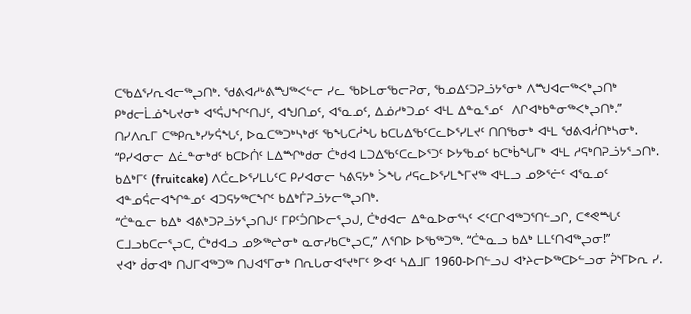ᑕᖃᐃᕐᓯᕆᐊᓕᖅᖢᑎᒃ. ᖁᕕᐊᓱᒡᕕᙳᖅᐸᓪᓕ ᓯᓚ ᖃᐅᒪᓂᖃᓕᕈᓂ, ᖃᓄᐃᑦᑐᕈᓘᔭᕐᓂᒃ ᐱᙳᐊᓕᖅᐸᒃᖢᑎᒃ ᑭᒃᑯᓕᒫᓅᖓᔪᓂᒃ ᐊᕐᕌᒍᖏᑦᑎᒍᑦ, ᐊᖑᑎᓄᑦ, ᐊᕐᓇᓄᑦ, ᐃᓅᓱᒃᑐᓄᑦ ᐊᒻᒪ ᐃᓐᓇᕐᓄᑦ  ᐱᒋᐊᒃᑲᓐᓂᖅᐸᒃᖢᑎᒃ.”
ᑎᓯᐱᕆᒥ ᑕᖅᑭᕆᒃᓯᔭᕌᖓᑦ, ᐅᓇᑕᖅᑐᒃᓴᒃᑯᑦ ᖃᖓᑕᓲᖓ ᑲᑕᒐᐃᖃᑦᑕᓚᐅᕐᓯᒪᔪᑦ ᑎᑎᖃᓂᒃ ᐊᒻᒪ ᖁᕕᐊᓲᑎᒃᓴᓂᒃ.
“ᑭᓯᐊᓂᓕ ᐃᓛᓐᓂᒃᑯᑦ ᑲᑕᐅᑏᑦ ᒪᐃᙱᒃᑯᓂ ᑖᒃᑯᐊ ᒪᑐᐃᖃᑦᑕᓚᐅᕐᑐᑦ ᐅᔭᖃᓄᑦ ᑲᑕᒃᑳᖓᒥᒃ ᐊᒻᒪ ᓱᕋᒃᑎᕈᓘᔭᕐᓗᑎᒃ. ᑲᐃᒃᒥᑦ (fruitcake) ᐱᑖᓚᐅᕐᓯᒪᒐᑦᑕ ᑭᓯᐊᓂᓕ ᓴᕕᕋᔭᒃ ᐴᖓ ᓱᕋᓚᐅᕐᓯᒪᖕᒥᔪᖅ ᐊᒻᒪᓗ ᓄᕗᕐᓖᑦ ᐊᕐᓇᓄᑦ ᐊᓐᓄᕌᓕᐊᖏᓐᓄᑦ ᐊᑐᕋᔭᖅᑕᖏᑦ ᑲᐃᒃᒦᕈᓘᔭᓕᖅᖢᑎᒃ.
“ᑖᓐᓇᓕ ᑲᐃᒃ ᐊᕕᒃᑐᕈᓘᔭᕐᖢᑎᒍᑦ ᒥᑭᑦᑑᑎᐅᓕᕐᖢᒍ, ᑖᒃᑯᐊᓕ ᐃᓐᓇᐅᓂᕐᓴᑦ ᐸᑦᑕᒋᐊᖅᑐᕐᑎᓪᓗᒋ, ᑕᕝᕙᙵᑦ ᑕᒧᓗᑲᑕᓕᕐᖢᑕ, ᑖᒃᑯᐊᓗ ᓄᕗᖅᖠᓂᒃ ᓇᓂᓯᑲᑕᒃᖢᑕ,” ᐱᕐᑎᐅ ᐅᖃᖅᑐᖅ. “ᑖᓐᓇᓗ ᑲᐃᒃ ᒪᒪᑦᑎᐊᖅᖢᓂ!”
ᔪᐊᔾ ᑰᓂᐊᒃ ᑎᒍᒥᐊᖅᑐᖅ ᑎᒍᐊᕐᒥᓂᒃ ᑎᕆᒐᓂᐊᕐᔪᒃᒥᑦ ᕗᐊᑦ ᓴᐃᒧᒥ 1960-ᐅᑎᓪᓗᒍ ᐊᔾᔨᓕᐅᖅᑕᐅᓪᓗᓂ ᕉᔅᒥᐅᕆ ᓯ.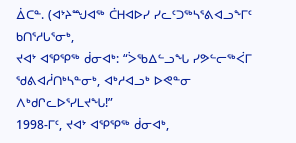ᐄᑕᓐ. (ᐊᔾᔨᙳᐊᖅ ᑖᕼᐊᐅᓯ ᓯᓚᑦᑐᖅᓴᕐᕕᐊᓗᖕᒥᑦ ᑲᑎᕐᓱᒐᕐᓂᒃ,
ᔪᐊᔾ ᐊᕿᕿᖅ ᑰᓂᐊᒃ: “ᐴᖃᐃᓪᓗᖓ ᓯᕗᓪᓕᖅᐹᒥ ᖁᕕᐊᓲᑎᒃᓴᓐᓂᒃ, ᐊᒃᓱᐊᓗᒃ ᐅᕙᓐᓂ ᐱᒃᑯᒋᓚᐅᕐᓯᒪᔪᖓ!”
1998-ᒥᑦ, ᔪᐊᔾ ᐊᕿᕿᖅ ᑰᓂᐊᒃ,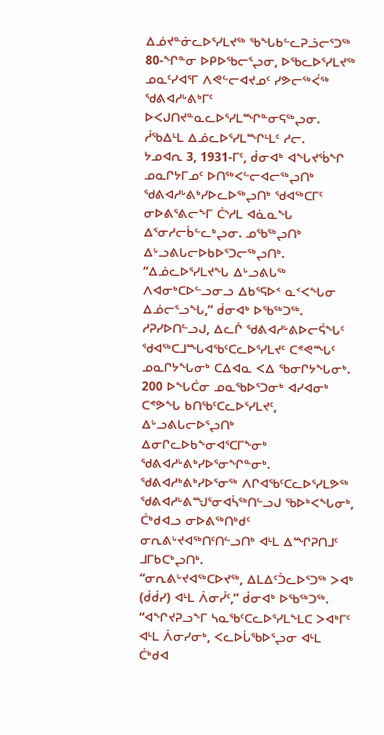ᐃᓅᔪᓐᓃᓚᐅᕐᓯᒪᔪᖅ ᖃᖓᑲᓪᓚᕈᓘᓕᕐᑐᖅ 80-ᖏᓐᓂ ᐅᑭᐅᖃᓕᕐᖢᓂ, ᐅᖃᓚᐅᕐᓯᒪᔪᖅ ᓄᓇᑦᓯᐊᕐᒥ ᐱᕙᓪᓕᐊᔪᓄᑦ ᓯᕗᓕᖅᐹᖅ ᖁᕕᐊᓱᒡᕕᒃᒥᑦ ᐅᐸᒍᑎᔪᓐᓇᓚᐅᕐᓯᒪᙱᓐᓂᕋᖅᖢᓂ. ᓲᖃᐃᒻᒪ ᐃᓅᓚᐅᕐᓯᒪᙱᒻᒪᑦ ᓱᓕ.
ᔭᓄᐊᕆ 3, 1931-ᒥᑦ, ᑰᓂᐊᒃ ᐊᖓᔪᖄᖏ ᓄᓇᒋᔭᒥᓄᑦ ᐅᑎᖅᐸᓪᓕᐊᓕᖅᖢᑎᒃ ᖁᕕᐊᓱᒡᕕᒃᓯᐅᓚᐅᖅᖢᑎᒃ ᖁᐊᖅᑕᒥᑦ ᓂᐅᕕᕐᕕᓕᖕᒥ ᑖᔅᓱᒪ ᐊᓈᓇᖓ ᐃᕐᓂᓱᓕᑳᓪᓚᒃᖢᓂ. ᓄᖃᖅᖢᑎᒃ ᐃᒡᓗᕕᒐᓕᐅᑲᐅᕐᑐᓕᖅᖢᑎᒃ.
“ᐃᓅᓚᐅᕐᓯᒪᔪᖓ ᐃᒡᓗᕕᒐᖅ ᐱᐊᓂᒃᑕᐅᓪᓗᓂᓗ ᐃᑲᕐᕋᐅᑉ ᓇᑉᐸᖓᓂ ᐃᓅᓕᕐᓗᖓ,” ᑰᓂᐊᒃ ᐅᖃᖅᑐᖅ.
ᓱᕈᓯᐅᑎᓪᓗᒍ, ᐃᓚᒌ ᖁᕕᐊᓱᒡᕕᐅᓕᕌᖓᑦ ᖁᐊᖅᑕᒧᙵᐊᖃᑦᑕᓚᐅᕐᓯᒪᔪᑦ ᑕᕝᕙᙵᑦ ᓄᓇᒋᔭᖓᓂᒃ ᑕᐃᐊᓇ ᐸᐃ ᖃᓂᒋᔭᖓᓂᒃ. 200 ᐅᖓᑖᓂ ᓄᓇᖃᐅᕐᑐᓂᒃ ᐊᓯᐊᓂᒃ ᑕᕝᕗᖓ ᑲᑎᖃᑦᑕᓚᐅᕐᓯᒪᔪᑦ, ᐃᒡᓗᕕᒐᓕᐅᕐᖢᑎᒃ ᐃᓂᒋᓚᐅᑲᖕᓂᐊᕐᑕᒥᖕᓂᒃ ᖁᕕᐊᓱᒡᕕᒃᓯᐅᕐᓂᖏᓐᓂᒃ. ᖁᕕᐊᓱᒃᕕᒃᓯᐅᕐᓂᖅ ᐱᒋᐊᖃᑦᑕᓚᐅᕐᓯᒪᕗᖅ ᖁᕕᐊᓱᒡᕕᙳᕐᓂᐊᓵᖅᑎᓪᓗᒍ ᖃᐅᒃᐸᖓᓂᒃ, ᑖᒃᑯᐊᓗ ᓂᐅᕕᖅᑎᒃᑯᑦ ᓂᕆᕕᒡᔪᐊᖅᑎᑦᑎᓪᓗᑎᒃ ᐊᒻᒪ ᐃᙱᕈᑎᒧᑦ ᒧᒥᑲᑕᒃᖢᑎᒃ.
“ᓂᕆᕕᒡᔪᐊᖅᑕᐅᔪᖅ, ᐃᒪᐃᑦᑑᓚᐅᕐᑐᖅ ᐳᐊᒃ (ᑰᑰᓯ) ᐊᒻᒪ ᐲᓂᓰᑦ,” ᑰᓂᐊᒃ ᐅᖃᖅᑐᖅ. “ᐊᖏᔪᕈᓗᖕᒥ ᓴᓇᖃᑦᑕᓚᐅᕐᓯᒪᖕᒪᑕ ᐳᐊᒃᒥᑦ ᐊᒻᒪ ᐲᓂᓯᓂᒃ, ᐸᓚᐅᒑᖃᐅᕐᖢᓂ ᐊᒻᒪ ᑖᒃᑯᐊ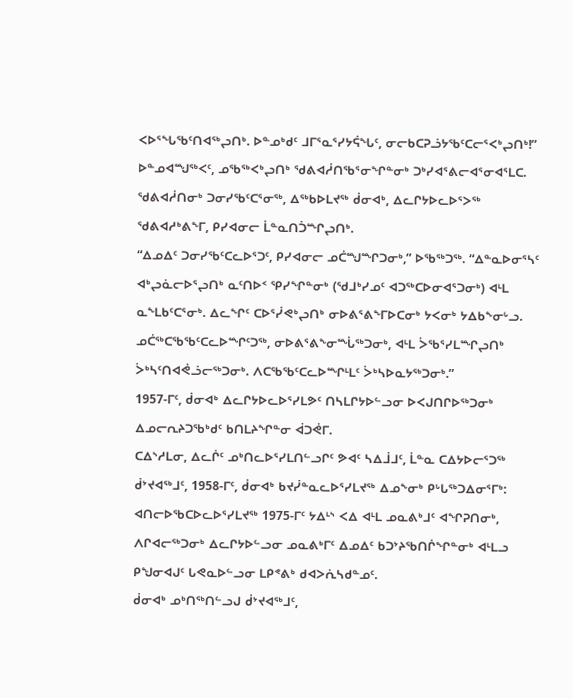ᐸᐅᕐᖓᖃᑦᑎᐊᖅᖢᑎᒃ. ᐅᓐᓄᒃᑯᑦ ᒧᒥᕐᓇᕐᓯᔭᕌᖓᑦ, ᓂᓕᑲᑕᕈᓘᔭᖃᑦᑕᓕᕐᐸᒃᖢᑎᒃ!”
ᐅᓐᓄᐊᙳᖅᐸᑦ, ᓄᖃᖅᐸᒃᖢᑎᒃ ᖁᕕᐊᓲᑎᖃᕐᓂᖏᓐᓂᒃ ᑐᒃᓯᐊᕐᕕᓕᐊᕐᓂᐊᕐᒪᑕ. ᖁᕕᐊᓲᑎᓂᒃ ᑐᓂᓯᖃᑦᑕᕐᓂᖅ, ᐃᖅᑲᐅᒪᔪᖅ ᑰᓂᐊᒃ, ᐃᓚᒋᔭᐅᓚᐅᕐᐳᖅ ᖁᕕᐊᓱᒃᕕᖕᒥ, ᑭᓯᐊᓂᓕ ᒫᓐᓇᑎᑑᙱᖢᑎᒃ.
“ᐃᓄᐃᑦ ᑐᓂᓯᖃᑦᑕᓚᐅᕐᑐᑦ, ᑭᓯᐊᓂᓕ ᓄᑖᙳᙱᑐᓂᒃ,” ᐅᖃᖅᑐᖅ. “ᐃᓐᓇᐅᓂᕐᓴᑦ ᐊᒃᖢᓈᓕᐅᕐᖢᑎᒃ ᓇᑦᑎᐅᑉ ᕿᓯᖏᓐᓂᒃ (ᖁᒧᒃᓯᓄᑦ ᐊᑐᖅᑕᐅᓂᐊᕐᑐᓂᒃ) ᐊᒻᒪ ᓇᖕᒪᑲᑦᑕᕐᓂᒃ. ᐃᓚᖏᑦ ᑕᐅᕐᓰᕙᒃᖢᑎᒃ ᓂᐅᕕᕐᕕᖕᒥᐅᑕᓂᒃ ᔭᐸᓂᒃ ᔭᐃᑲᖕᓂᒡᓗ. ᓄᑖᖅᑕᖃᖃᑦᑕᓚᐅᙱᑦᑐᖅ, ᓂᐅᕕᕐᕕᖕᓂᙶᖅᑐᓂᒃ, ᐊᒻᒪ ᐴᖃᕐᓯᒪᙱᖢᑎᒃ ᐴᒃᓴᑦᑎᐊᕚᓘᓕᖅᑐᓂᒃ. ᐱᑕᖃᖃᑦᑕᓚᐅᙱᒻᒪᑦ ᐴᒃᓴᐅᓇᔭᖅᑐᓂᒃ.”
1957-ᒥᑦ, ᑰᓂᐊᒃ ᐃᓚᒋᔭᐅᓚᐅᕐᓯᒪᕗᑦ ᑎᓴᒪᒋᔭᐅᓪᓗᓂ ᐅᐸᒍᑎᒋᐅᖅᑐᓂᒃ ᐃᓄᓕᕆᔨᑐᖃᒃᑯᑦ ᑲᑎᒪᔨᖏᓐᓂ ᐋᑐᕚᒥ.
ᑕᐃᔅᓱᒪᓂ, ᐃᓚᒌᑦ ᓄᒃᑎᓚᐅᕐᓯᒪᑎᓪᓗᒋᑦ ᕗᐊᑦ ᓴᐃᒨᒧᑦ, ᒫᓐᓇ ᑕᐃᔭᐅᓕᕐᑐᖅ ᑰᔾᔪᐊᖅᒧᑦ, 1958-ᒥᑦ, ᑰᓂᐊᒃ ᑲᔪᓰᓐᓇᓚᐅᕐᓯᒪᔪᖅ ᐃᓄᖕᓂᒃ ᑭᒡᒐᖅᑐᐃᓂᕐᒥᒃ: ᐊᑎᓕᐅᖃᑕᐅᓚᐅᕐᓯᒪᔪᖅ 1975-ᒥᑦ ᔭᐃᒻᔅ ᐸᐃ ᐊᒻᒪ ᓄᓇᕕᒃᒧᑦ ᐊᖏᕈᑎᓂᒃ, ᐱᒋᐊᓕᖅᑐᓂᒃ ᐃᓚᒋᔭᐅᓪᓗᓂ ᓄᓇᕕᒃᒥᑦ ᐃᓄᐃᑦ ᑲᑐᔾᔨᖃᑎᒌᖏᓐᓂᒃ ᐊᒻᒪᓗ ᑭᖑᓂᐊᒍᑦ ᒐᕙᓇᐅᓪᓗᓂ ᒪᑭᕝᕕᒃ ᑯᐊᐳᕇᓴᑯᓐᓄᑦ.
ᑰᓂᐊᒃ ᓄᒃᑎᖅᑎᓪᓗᒍ ᑰᔾᔪᐊᖅᒧᑦ,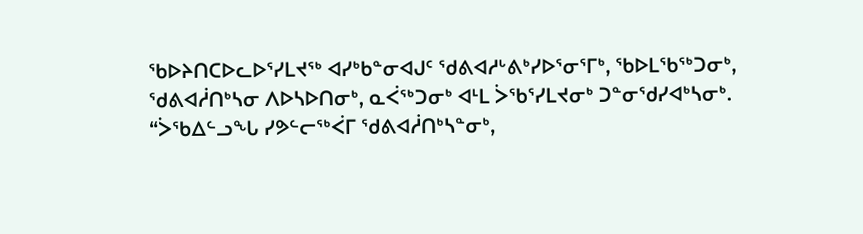ᖃᐅᔨᑎᑕᐅᓚᐅᕐᓯᒪᔪᖅ ᐊᓯᒃᑲᓐᓂᐊᒍᑦ ᖁᕕᐊᓱᒡᕕᒃᓯᐅᕐᓂᕐᒥᒃ, ᖃᐅᒪᖃᖅᑐᓂᒃ, ᖁᕕᐊᓲᑎᒃᓴᓂ ᐱᐅᓴᐅᑎᓂᒃ, ᓇᐹᖅᑐᓂᒃ ᐊᒻᒪ ᐴᖃᕐᓯᒪᔪᓂᒃ ᑐᓐᓂᖁᓯᐊᒃᓴᓂᒃ.
“ᐴᖃᐃᓪᓗᖓ ᓯᕗᓪᓕᖅᐹᒥ ᖁᕕᐊᓲᑎᒃᓴᓐᓂᒃ,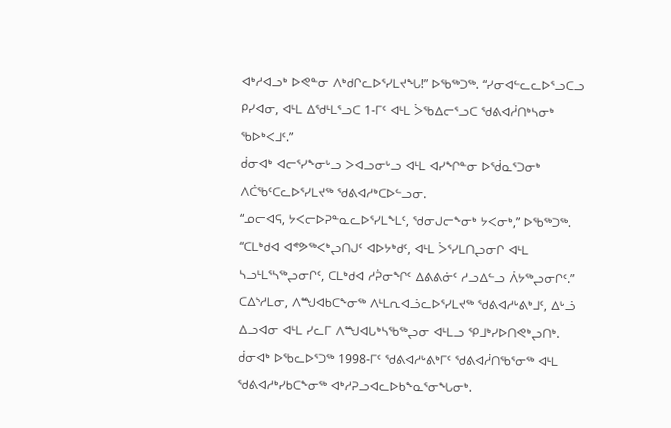ᐊᒃᓱᐊᓗᒃ ᐅᕙᓐᓂ ᐱᒃᑯᒋᓚᐅᕐᓯᒪᔪᖓ!” ᐅᖃᖅᑐᖅ. “ᓯᓂᐊᓪᓚᓚᐅᕐᓗᑕᓗ ᑭᓯᐊᓂ, ᐊᒻᒪ ᐃᖁᒻᒪᕐᓗᑕ 1-ᒥᑦ ᐊᒻᒪ ᐴᖃᐃᓕᕐᓗᑕ ᖁᕕᐊᓲᑎᒃᓴᓂᒃ ᖃᐅᒃᐸᒧᑦ.”
ᑰᓂᐊᒃ ᐊᓕᕐᓯᖕᓂᒡᓗ ᐳᐊᓗᓂᒡᓗ ᐊᒻᒪ ᐊᓯᖏᓐᓂ ᐅᖂᓇᕐᑐᓂᒃ ᐱᑖᖃᑦᑕᓚᐅᕐᓯᒪᔪᖅ ᖁᕕᐊᓱᒃᑕᐅᓪᓗᓂ.
“ᓄᓕᐊᕋ, ᔭᐸᓕᐅᕈᓐᓇᓚᐅᕐᓯᒪᖕᒪᑦ, ᖁᓂᒍᓕᖕᓂᒃ ᔭᐸᓂᒃ,” ᐅᖃᖅᑐᖅ. “ᑕᒪᒃᑯᐊ ᐊᕝᕗᖅᐸᒃᖢᑎᒍᑦ ᐊᐅᔭᒃᑯᑦ, ᐊᒻᒪ ᐴᕐᓯᒪᑎᖢᓂᒋ ᐊᒻᒪ ᓴᓗᒻᒪᕐᓴᖅᖢᓂᒋᑦ, ᑕᒪᒃᑯᐊ ᓱᕉᓂᖏᑦ ᐃᕕᕕᓃᑦ ᓱᓗᐃᓪᓗ ᐲᔭᖅᖢᓂᒋᑦ.”
ᑕᐃᔅᓱᒪᓂ, ᐱᙳᐊᑲᑕᖕᓂᖅ ᐱᒻᒪᕆᐊᓘᓚᐅᕐᓯᒪᔪᖅ ᖁᕕᐊᓱᒡᕕᒃᒧᑦ, ᐃᒡᓘ ᐃᓗᐊᓂ ᐊᒻᒪ ᓯᓚᒥ ᐱᙳᐊᒐᒃᓴᖃᖅᖢᓂ ᐊᒻᒪᓗ ᕿᒧᒃᓯᐅᑎᕙᒃᖢᑎᒃ. ᑰᓂᐊᒃ ᐅᖃᓚᐅᕐᑐᖅ 1998-ᒥᑦ ᖁᕕᐊᓱᒡᕕᒃᒥᑦ ᖁᕕᐊᓲᑎᖃᕐᓂᖅ ᐊᒻᒪ ᖁᕕᐊᓱᒃᓯᑲᑕᖕᓂᖅ ᐊᒃᓱᕈᓗᐊᓚᐅᑲᖕᓇᕐᓂᖓᓂᒃ.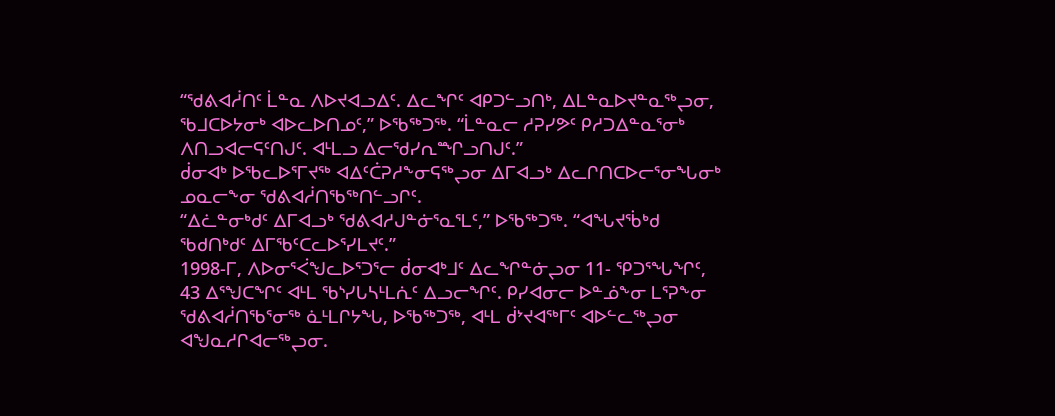“ᖁᕕᐊᓲᑎᑦ ᒫᓐᓇ ᐱᐅᔪᐊᓗᐃᑦ. ᐃᓚᖏᑦ ᐊᑭᑐᓪᓗᑎᒃ, ᐃᒪᓐᓇᐅᔪᓐᓇᖅᖢᓂ, ᖃᒧᑕᐅᔭᓂᒃ ᐊᐅᓚᐅᑎᓄᑦ,” ᐅᖃᖅᑐᖅ. “ᒫᓐᓇᓕ ᓱᕈᓯᕗᑦ ᑭᓱᑐᐃᓐᓇᕐᓂᒃ ᐱᑎᓗᐊᓕᕋᑦᑎᒍᑦ. ᐊᒻᒪᓗ ᐃᓕᖁᓯᕆᙱᓗᑎᒍᑦ.”
ᑰᓂᐊᒃ ᐅᖃᓚᐅᕐᒥᔪᖅ ᐊᐃᑦᑖᕈᓱᖕᓂᕋᖅᖢᓂ ᐃᒥᐊᓗᒃ ᐃᓚᒋᑎᑕᐅᓕᕐᓂᖓᓂᒃ ᓄᓇᓕᖕᓂ ᖁᕕᐊᓲᑎᖃᖅᑎᓪᓗᒋᑦ.
“ᐃᓛᓐᓂᒃᑯᑦ ᐃᒥᐊᓗᒃ ᖁᕕᐊᓱᒍᓐᓃᕐᓇᕐᒪᑦ,” ᐅᖃᖅᑐᖅ. “ᐊᖓᔪᖄᒃᑯ ᖃᑯᑎᒃᑯᑦ ᐃᒥᖃᑦᑕᓚᐅᕐᓯᒪᔪᑦ.”
1998-ᒥ, ᐱᐅᓂᕐᐹᖑᓚᐅᕐᑐᕐᓕ ᑰᓂᐊᒃᒧᑦ ᐃᓚᖏᓐᓃᖢᓂ 11- ᕿᑐᕐᖓᖏᑦ, 43 ᐃᕐᖑᑕᖏᑦ ᐊᒻᒪ ᖃᔅᓯᒐᓴᒻᒪᕇᑦ ᐃᓗᓕᖏᑦ. ᑭᓯᐊᓂᓕ ᐅᓐᓅᖕᓂ ᒪᕐᕈᖕᓂ ᖁᕕᐊᓲᑎᖃᕐᓂᖅ ᓈᒻᒪᒋᔭᖓ, ᐅᖃᖅᑐᖅ, ᐊᒻᒪ ᑰᔾᔪᐊᖅᒥᑦ ᐊᐅᓪᓚᖅᖢᓂ ᐊᖑᓇᓱᒋᐊᓕᖅᖢᓂ.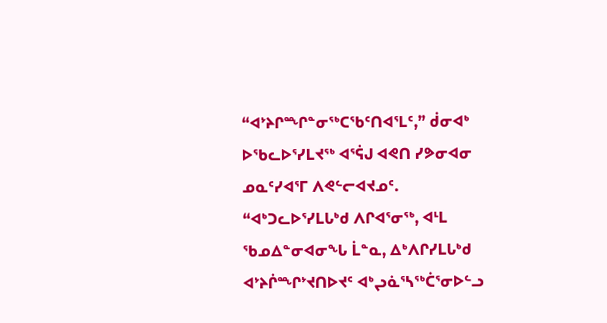“ᐊᔾᔨᒋᙱᓐᓂᖅᑕᖃᑦᑎᐊᕐᒪᑦ,” ᑰᓂᐊᒃ ᐅᖃᓚᐅᕐᓯᒪᔪᖅ ᐊᕐᕌᒍ ᐊᕙᑎ ᓯᕗᓂᐊᓂ ᓄᓇᑦᓯᐊᕐᒥ ᐱᕙᓪᓕᐊᔪᓄᑦ. “ᐊᒃᑐᓚᐅᕐᓯᒪᒐᒃᑯ ᐱᒋᐊᕐᓂᖅ, ᐊᒻᒪ ᖃᓄᐃᓐᓂᐊᓂᖓ ᒫᓐᓇ, ᐃᒃᐱᒋᓯᒪᒐᒃᑯ ᐊᔾᔨᒌᙱᔾᔪᑎᐅᔪᑦ ᐊᒃᖢᓈᕐᓴᖅᑖᕐᓂᐅᓪᓗ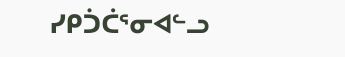ᓯᑭᑑᑖᕐᓂᐊᓪᓗ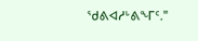ᖁᕕᐊᓱᒡᕕᖕᒥᑦ.”